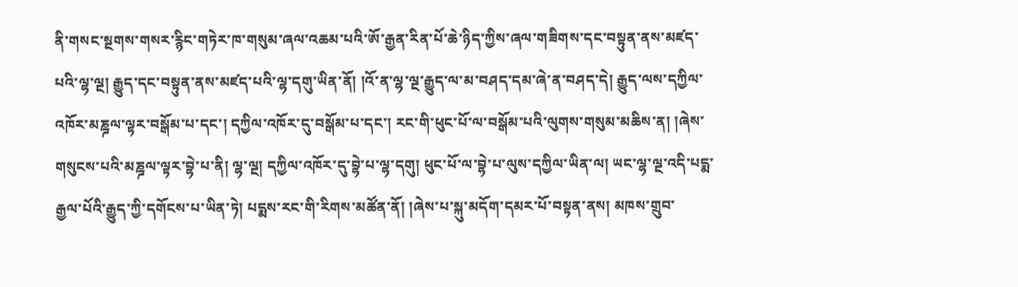ནི་གསང་སྔགས་གསར་རྙིང་གཏེར་ཁ་གསུམ་ཞལ་འཆམ་པའི་ཨོ་རྒྱན་རིན་པོ་ཆེ་ཉིད་ཀྱིས་ཞལ་གཟིགས་དང་བསྟུན་ནས་མཛད་པའི་ལྷ་ལྔ། རྒྱུད་དང་བསྟུན་ནས་མཛད་པའི་ལྷ་དགུ་ཡིན་ནོ། །འོ་ན་ལྷ་ལྔ་རྒྱུད་ལ་མ་བཤད་དམ་ཞེ་ན་བཤད་དེ། རྒྱུད་ལས་དཀྱིལ་འཁོར་མཎྜལ་ལྟར་བསྒོམ་པ་དང་། དཀྱིལ་འཁོར་དུ་བསྒོམ་པ་དང་། རང་གི་ཕུང་པོ་ལ་བསྒོམ་པའི་ལུགས་གསུམ་མཆིས་ན། །ཞེས་གསུངས་པའི་མཎྜལ་ལྟར་བྷེ་པ་ནི། ལྷ་ལྔ། དཀྱིལ་འཁོར་དུ་བྷེ་པ་ལྷ་དགུ། ཕུང་པོ་ལ་བྷེ་པ་ལུས་དཀྱིལ་ཡིན་ལ། ཡང་ལྷ་ལྔ་འདི་པདྨ་རྒྱལ་པོའི་རྒྱུད་ཀྱི་དགོངས་པ་ཡིན་ཏེ། པདྨས་རང་གི་རིགས་མཚོན་ནོ། །ཞེས་པ་སྐུ་མདོག་དམར་པོ་བསྟན་ནས། མཁས་གྲུབ་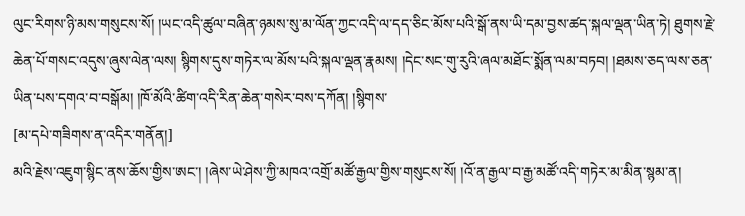ལུང་རིགས་ཉི་མས་གསུངས་སོ། །ཡང་འདི་ཚུལ་བཞིན་ཉམས་སུ་མ་ལོན་ཀྱང་འདི་ལ་དད་ཅིང་མོས་པའི་སྒོ་ནས་ཡི་དམ་བྱས་ཚད་སྐལ་ལྡན་ཡིན་ཏེ། ཐུགས་རྗེ་ཆེན་པོ་གསང་འདུས་ཞུས་ལེན་ལས། སྙིགས་དུས་གཏེར་ལ་མོས་པའི་སྐལ་ལྡན་རྣམས། །དེང་སང་གུ་རུའི་ཞལ་མཐོང་སྨོན་ལམ་བཏབ། །ཐམས་ཅད་ལས་ཅན་ཡིན་པས་དགའ་བ་བསྒོམ། །ཁོ་མོའི་ཚིག་འདི་རིན་ཆེན་གསེར་བས་དཀོན། །སྙིགས་
[མ་དཔེ་གཟིགས་ན་འདིར་གནོན།]
མའི་རྗེས་འཇུག་སྙིང་ནས་ཆོས་གྱིས་ཨང་། །ཞེས་ཡེ་ཤེས་ཀྱི་མཁའ་འགྲོ་མཚོ་རྒྱལ་གྱིས་གསུངས་སོ། །འོ་ན་རྒྱལ་བ་རྒྱ་མཚོ་འདི་གཏེར་མ་མིན་སྙམ་ན།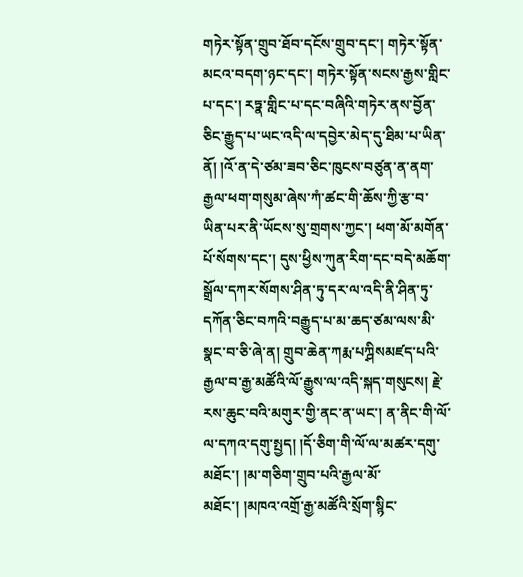གཏེར་སྟོན་གྲུབ་ཐོབ་དངོས་གྲུབ་དང་། གཏེར་སྟོན་མངའ་བདག་ཉང་དང་། གཏེར་སྟོན་སངས་རྒྱས་གླིང་པ་དང་། རཏྣ་གླིང་པ་དང་བཞིའི་གཏེར་ནས་བྱོན་ཅིང་རྒྱུད་པ་ཡང་འདི་ལ་དབྱེར་མེད་དུ་ཐིམ་པ་ཡིན་ནོ། །འོ་ན་དེ་ཙམ་ཟབ་ཅིང་ཁུངས་བཙུན་ན་ནག་རྒྱལ་ཕག་གསུམ་ཞེས་ཀཾ་ཚང་གི་ཆོས་ཀྱི་རྩ་བ་ཡིན་པར་ནི་ཡོངས་སུ་གྲགས་ཀྱང་། ཕག་མོ་མགོན་པོ་སོགས་དང་། དུས་ཕྱིས་ཀུན་རིག་དང་བདེ་མཆོག་སྒྲོལ་དཀར་སོགས་ཤིན་ཏུ་དར་ལ་འདི་ནི་ཤིན་ཏུ་དཀོན་ཅིང་བཀའི་བརྒྱུད་པ་མ་ཆད་ཙམ་ལས་མི་སྣང་བ་ཅི་ཞེ་ན། གྲུབ་ཆེན་ཀརྨ་པཀྴིསམཛད་པའི་རྒྱལ་བ་རྒྱ་མཚོའི་ལོ་རྒྱུས་ལ་འདི་སྐད་གསུངས། རྗེ་རས་ཆུང་བའི་མགུར་གྱི་ནང་ན་ཡང་། ན་ནིང་གི་ལོ་ལ་དཀའ་དགུ་སྤྱད། །དོ་ཅིག་གི་ལོ་ལ་མཚར་དགུ་མཐོང་། །མ་གཅིག་གྲུབ་པའི་རྒྱལ་མོ་མཐོང་། །མཁའ་འགྲོ་རྒྱ་མཚོའི་སྲོག་སྙིང་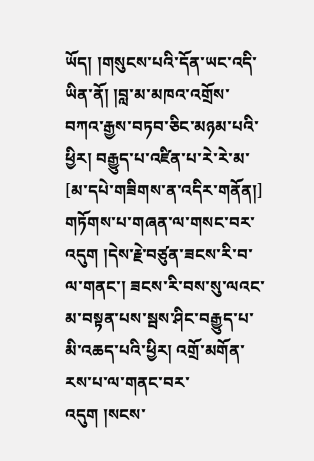ཡོད། །གསུངས་པའི་དོན་ཡང་འདི་ཡིན་ནོ། །བླ་མ་མཁའ་འགྲོས་བཀའ་རྒྱས་བཏབ་ཅིང་མཉམ་པའི་ཕྱིར། བརྒྱུད་པ་འཛིན་པ་རེ་རེ་མ་
[མ་དཔེ་གཟིགས་ན་འདིར་གནོན།]
གཏོགས་པ་གཞན་ལ་གསང་བར་འདུག །དེས་རྗེ་བཙུན་ཟངས་རི་བ་ལ་གནང་། ཟངས་རི་བས་སུ་ལའང་མ་བསྟན་པས་སྦས་ཤིང་བརྒྱུད་པ་མི་འཆད་པའི་ཕྱིར། འགྲོ་མགོན་རས་པ་ལ་གནང་བར་འདུག །སངས་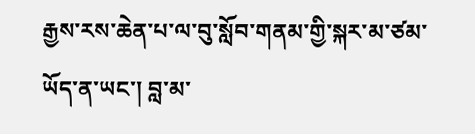རྒྱས་རས་ཆེན་པ་ལ་བུ་སློབ་གནམ་གྱི་སྐར་མ་ཙམ་ཡོད་ན་ཡང་། བླ་མ་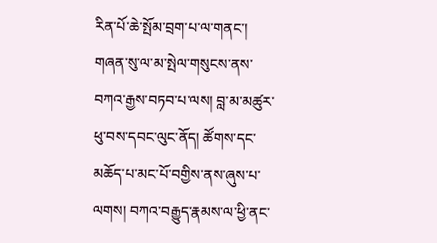རིན་པོ་ཆེ་སྤོམ་བྲག་པ་ལ་གནང་། གཞན་སུ་ལ་མ་སྤེལ་གསུངས་ནས་བཀའ་རྒྱས་བཏབ་པ་ལས། བླ་མ་མཚུར་ཕུ་བས་དབང་ལུང་ནོད། ཚོགས་དང་མཆོད་པ་མང་པོ་བགྱིས་ནས་ཞུས་པ་ལགས། བཀའ་བརྒྱུད་རྣམས་ལ་ཕྱི་ནང་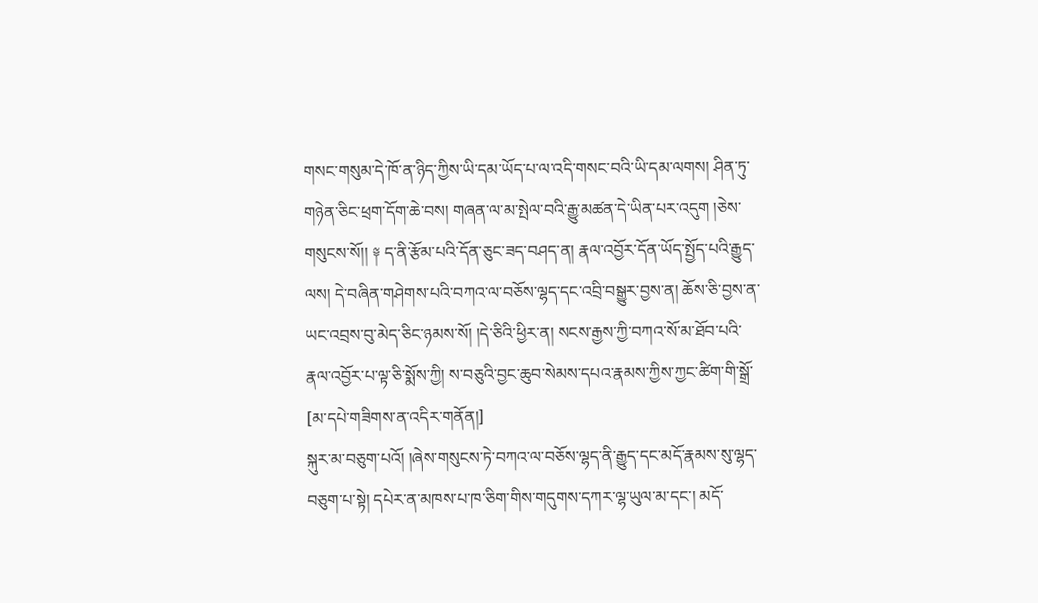གསང་གསུམ་དེ་ཁོ་ན་ཉིད་ཀྱིས་ཡི་དམ་ཡོད་པ་ལ་འདི་གསང་བའི་ཡི་དམ་ལགས། ཤིན་ཏུ་གཉེན་ཅིང་ཕྲག་དོག་ཆེ་བས། གཞན་ལ་མ་སྤེལ་བའི་རྒྱུ་མཚན་དེ་ཡིན་པར་འདུག །ཅེས་གསུངས་སོ།། ༈ ད་ནི་རྩོམ་པའི་དོན་ཅུང་ཟད་བཤད་ན། རྣལ་འབྱོར་དོན་ཡོད་སྤྱོད་པའི་རྒྱུད་ལས། དེ་བཞིན་གཤེགས་པའི་བཀའ་ལ་བཅོས་ལྷད་དང་འབྲི་བསྒྱུར་བྱས་ན། ཆོས་ཅི་བྱས་ན་ཡང་འབྲས་བུ་མེད་ཅིང་ཉམས་སོ། །དེ་ཅིའི་ཕྱིར་ན། སངས་རྒྱས་ཀྱི་བཀའ་སོ་མ་ཐོབ་པའི་རྣལ་འབྱོར་པ་ལྟ་ཅི་སྨོས་ཀྱི། ས་བཅུའི་བྱང་ཆུབ་སེམས་དཔའ་རྣམས་ཀྱིས་ཀྱང་ཚིག་གི་སྒྲོ་
[མ་དཔེ་གཟིགས་ན་འདིར་གནོན།]
སྐུར་མ་བཅུག་པའོ། །ཞེས་གསུངས་ཏེ་བཀའ་ལ་བཅོས་ལྷད་ནི་རྒྱུད་དང་མདོ་རྣམས་སུ་ལྷད་བཅུག་པ་སྟེ། དཔེར་ན་མཁས་པ་ཁ་ཅིག་གིས་གདུགས་དཀར་ལྷ་ཡུལ་མ་དང་། མདོ་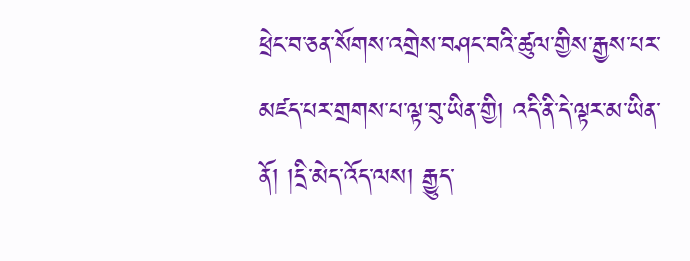ཕྲེང་བ་ཅན་སོགས་འགྲེས་བཤང་བའི་ཚུལ་གྱིས་རྒྱས་པར་མཛད་པར་གྲགས་པ་ལྟ་བུ་ཡིན་གྱི། འདི་ནི་དེ་ལྟར་མ་ཡིན་ནོ། །དྲི་མེད་འོད་ལས། རྒྱུད་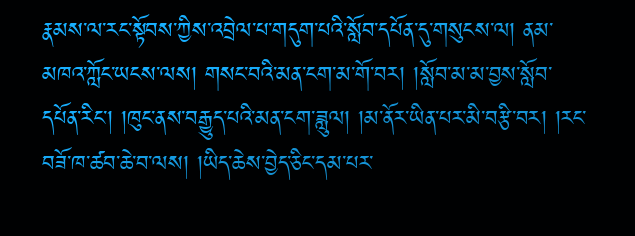རྣམས་ལ་རང་སྟོབས་ཀྱིས་འབྲེལ་པ་གདུག་པའི་སློབ་དཔོན་དུ་གསུངས་ལ། ནམ་མཁའ་ཀློང་ཡངས་ལས། གསང་བའི་མན་ངག་མ་གོ་བར། །སློབ་མ་མ་བྱས་སློབ་དཔོན་རིང་། །ཁུང་ནས་བརྒྱུད་པའི་མན་ངག་ཟླུལ། །མ་ནོར་ཡིན་པར་མི་བརྩི་བར། །རང་བཟོ་ཁ་ཚབ་ཆེ་བ་ལས། །ཡིད་ཆེས་བྱེད་ཅིང་དམ་པར་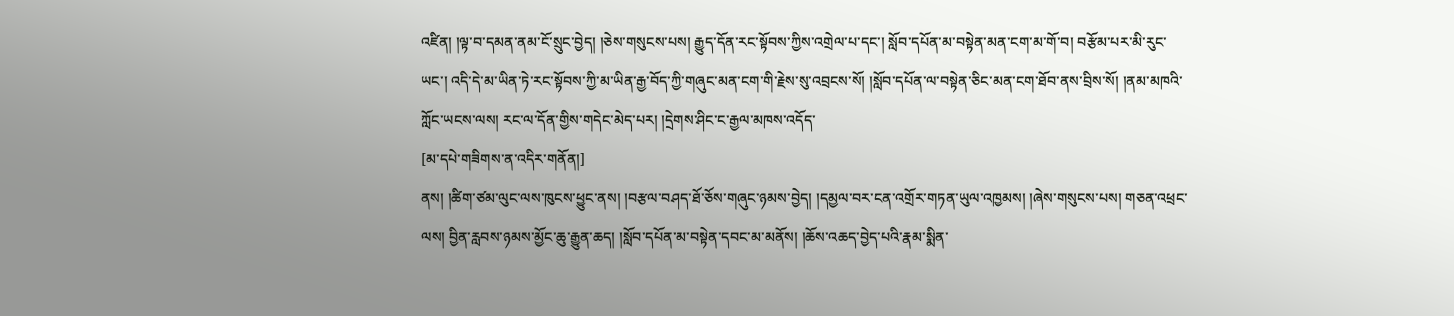འཛིན། །ལྟ་བ་དམན་ནམ་ངོ་སྲུང་བྱེད། །ཅེས་གསུངས་པས། རྒྱུད་དོན་རང་སྟོབས་ཀྱིས་འགྲེལ་པ་དང་། སློབ་དཔོན་མ་བསྟེན་མན་ངག་མ་གོ་བ། བརྩོམ་པར་མི་རུང་ཡང་། འདི་དེ་མ་ཡིན་ཏེ་རང་སྟོབས་ཀྱི་མ་ཡིན་རྒྱ་བོད་ཀྱི་གཞུང་མན་ངག་གི་རྗེས་སུ་འབྲངས་སོ། །སློབ་དཔོན་ལ་བསྟེན་ཅིང་མན་ངག་ཐོབ་ནས་བྲིས་སོ། །ནམ་མཁའི་ཀློང་ཡངས་ལས། རང་ལ་དོན་གྱིས་གདེང་མེད་པར། །དྲེགས་ཤིང་ང་རྒྱལ་མཁས་འདོད་
[མ་དཔེ་གཟིགས་ན་འདིར་གནོན།]
ནས། །ཚིག་ཙམ་ལུང་ལས་ཁུངས་ཕྱུང་ནས། །བརྩལ་བཤད་ཐོ་ཅོས་གཞུང་ཉམས་བྱེད། །དམྱལ་བར་ངན་འགྲོར་གཏན་ཡུལ་འཁྱམས། །ཞེས་གསུངས་པས། གཅན་འཕྲང་ལས། བྱིན་རླབས་ཉམས་མྱོང་ཆུ་རྒྱུན་ཆད། །སློབ་དཔོན་མ་བསྟེན་དབང་མ་མནོས། །ཆོས་འཆད་བྱེད་པའི་རྣམ་སྨིན་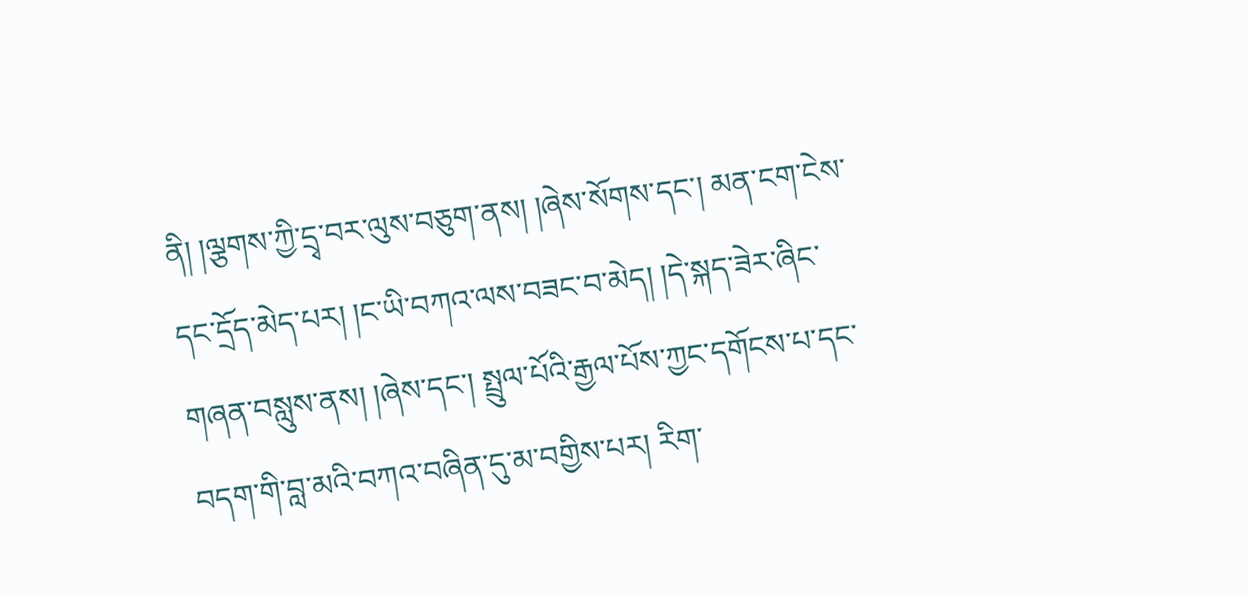ནི། །ལྕགས་ཀྱི་དྲྭ་བར་ལུས་བཅུག་ནས། །ཞེས་སོགས་དང་། མན་ངག་ངེས་དང་དྲོད་མེད་པར། །ང་ཡི་བཀའ་ལས་བཟང་བ་མེད། །དེ་སྐད་ཟེར་ཞིང་གཞན་བསླུས་ནས། །ཞེས་དང་། སྤྲུལ་པོའི་རྒྱལ་པོས་ཀྱང་དགོངས་པ་དང་བདག་གི་བླ་མའི་བཀའ་བཞིན་དུ་མ་བགྱིས་པར། རིག་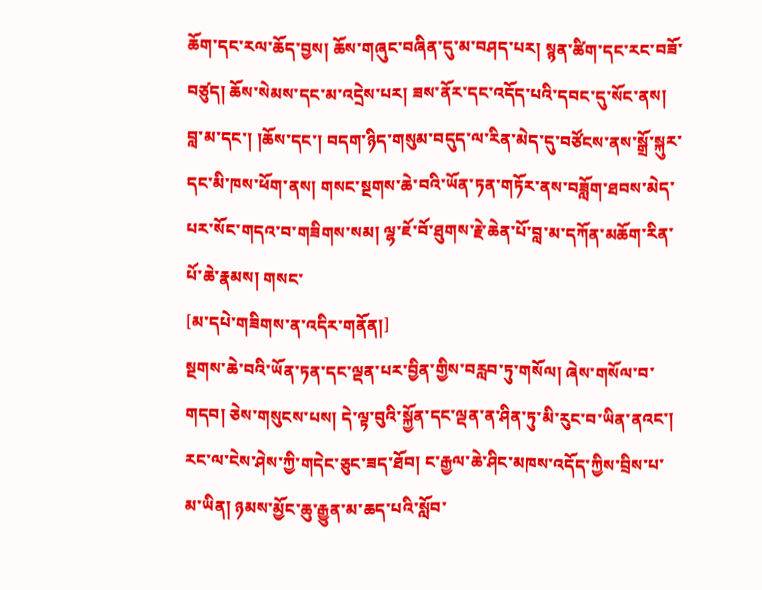ཆོག་དང་རལ་ཆོད་བྱས། ཆོས་གཞུང་བཞིན་དུ་མ་བཤད་པར། སྙན་ཚིག་དང་རང་བཟོ་བཙུད། ཆོས་སེམས་དང་མ་འདྲེས་པར། ཟས་ནོར་དང་འདོད་པའི་དབང་དུ་སོང་ནས། བླ་མ་དང་། །ཆོས་དང་། བདག་ཉིད་གསུམ་བདུད་ལ་རིན་མེད་དུ་བཙོངས་ནས་སྒྲོ་སྐུར་དང་མི་ཁས་ཕོག་ནས། གསང་སྔགས་ཆེ་བའི་ཡོན་ཏན་གཏོར་ནས་བཟློག་ཐབས་མེད་པར་སོང་གདའ་བ་གཟིགས་སམ། ལྷ་ཇོ་བོ་ཐུགས་རྗེ་ཆེན་པོ་བླ་མ་དཀོན་མཆོག་རིན་པོ་ཆེ་རྣམས། གསང་
[མ་དཔེ་གཟིགས་ན་འདིར་གནོན།]
སྔགས་ཆེ་བའི་ཡོན་ཏན་དང་ལྡན་པར་བྱིན་གྱིས་བརླབ་ཏུ་གསོལ། ཞེས་གསོལ་བ་གདབ། ཅེས་གསུངས་པས། དེ་ལྟ་བུའི་སྐྱོན་དང་ལྡན་ན་ཤིན་ཏུ་མི་རུང་བ་ཡིན་ནའང་། རང་ལ་ངེས་ཤེས་ཀྱི་གདེང་ཅུང་ཟད་ཐོབ། ང་རྒྱལ་ཆེ་ཤིང་མཁས་འདོད་ཀྱིས་བྲིས་པ་མ་ཡིན། ཉམས་མྱོང་ཆུ་རྒྱུན་མ་ཆད་པའི་སློབ་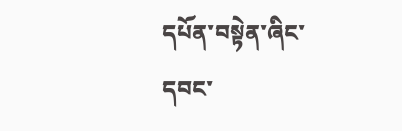དཔོན་བསྟེན་ཞིང་དབང་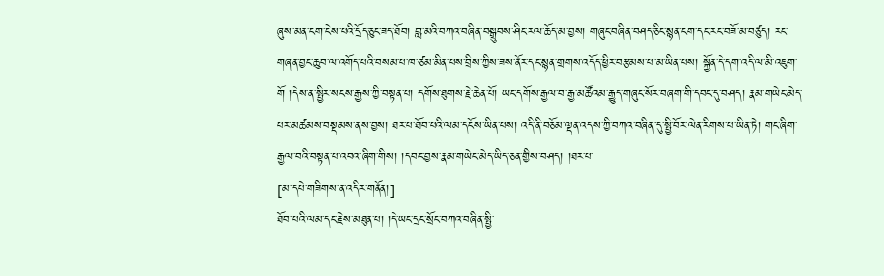ཞུས་མན་ངག་ངེས་པའི་དྲོད་ཅུང་ཟད་ཐོབ། བླ་མའི་བཀའ་བཞིན་བསྒྲུབས་ཤིང་རལ་ཆོད་མ་བྱས། གཞུང་བཞིན་བཤད་ཅིང་སྙན་ངག་དང་རང་བཟོ་མ་བཙུད། རང་གཞན་བྱང་ཆུབ་ལ་འགོད་པའི་བསམ་པ་ཁ་ཙམ་མིན་པས་བྲིས་ཀྱིས་ཟས་ནོར་དང་སྙན་གྲགས་འདོད་ཕྱིར་བརྩམས་པ་མ་ཡིན་པས། སྐྱོན་དེ་དག་འདི་ལ་མི་འཇུག་གོ །དེས་ན་སྤྱིར་སངས་རྒྱས་ཀྱི་བསྟན་པ། དགོས་ཐུགས་རྗེ་ཆེན་པོ། ཡང་དགོས་རྒྱལ་བ་རྒྱ་མཚོའམ་རྒྱུད་གཞུང་སོར་བཞག་གི་དབང་དུ་བཤད། རྣམ་གཡེང་མེད་པར་མཚམས་བསྡམས་ནས་བྱས། ཐར་པ་ཐོབ་པའི་ལམ་དངོས་ཡིན་པས། འདི་ནི་བཅོམ་ལྡན་འདས་ཀྱི་བཀའ་བཞིན་དུ་སྤྱི་བོར་ལེན་རིགས་པ་ཡིན་ཏེ། གང་ཞིག་རྒྱལ་བའི་བསྟན་པ་འབའ་ཞིག་གིས། །དབང་བྱས་རྣམ་གཡེང་མེད་ཡིད་ཅན་གྱིས་བཤད། །ཐར་པ་
[མ་དཔེ་གཟིགས་ན་འདིར་གནོན།]
ཐོབ་པའི་ལམ་དང་རྗེས་མཐུན་པ། །དེ་ཡང་དྲང་སྲོང་བཀའ་བཞིན་སྤྱི་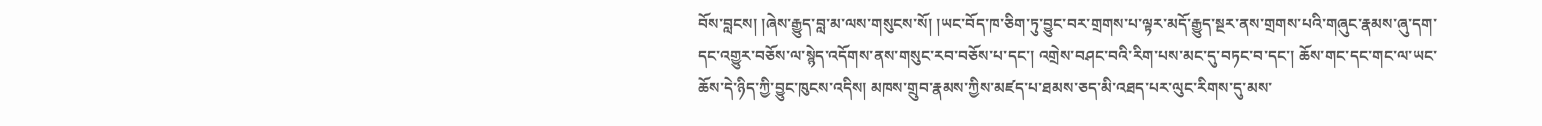བོས་བླངས། །ཞེས་རྒྱུད་བླ་མ་ལས་གསུངས་སོ། །ཡང་བོད་ཁ་ཅིག་ཏུ་བྱུང་བར་གྲགས་པ་ལྟར་མདོ་རྒྱུད་སྔར་ནས་གྲགས་པའི་གཞུང་རྣམས་ཞུ་དག་དང་འགྱུར་བཅོས་ལ་སྙེད་འདོགས་ནས་གསུང་རབ་བཅོས་པ་དང་། འགྲེས་བཤང་བའི་རིག་པས་མང་དུ་བཏང་བ་དང་། ཆོས་གང་དང་གང་ལ་ཡང་ཆོས་དེ་ཉིད་ཀྱི་བྱུང་ཁུངས་འདིས། མཁས་གྲུབ་རྣམས་ཀྱིས་མཛད་པ་ཐམས་ཅད་མི་འཐད་པར་ལུང་རིགས་དུ་མས་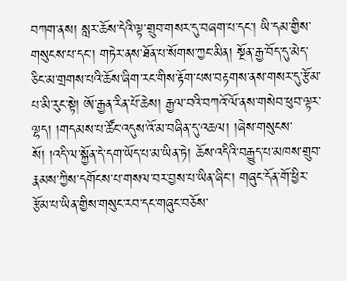བཀག་ནས། སླར་ཆོས་དེའི་ལྟ་གྲུབ་གསར་དུ་བཞག་པ་དང་། ཡི་དམ་གྱིས་གསུངས་པ་དང་། གཏེར་ནས་ཐོན་པ་སོགས་ཀྱང་མིན། སྔོན་རྒྱ་བོད་དུ་མེད་ཅིང་མ་གྲགས་པའི་ཆོས་ཞིག་རང་གིས་རྟོག་པས་བརྟགས་ནས་གསར་དུ་རྩོམ་པ་མི་རུང་སྟེ། ཨོ་རྒྱན་རིན་པོ་ཆེས། རྒྱལ་བའི་བཀའོ་ལོ་ནས་གསེབ་ཕུབ་ལྟར་ལྷད། །གདམས་པ་ཚོང་འདུས་འོ་མ་བཞིན་དུ་འཆལ། །ཞེས་གསུངས་སོ། །འདི་ལ་སྐྱོན་དེ་དག་ཡོད་པ་མ་ཡིན་ཏེ། ཆོས་འདིའི་བརྒྱུད་པ་མཁས་གྲུབ་རྣམས་ཀྱིས་དགོངས་པ་གསལ་བར་བྱས་པ་ཡིན་ཞིང་། གཞུང་དོན་གོ་ཕྱིར་རྩོམ་པ་ཡིན་གྱིས་གསུང་རབ་དང་གཞུང་བཅོས་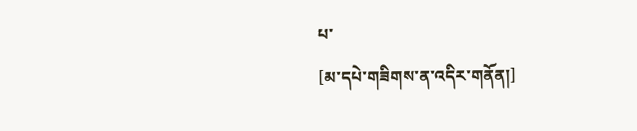པ་
[མ་དཔེ་གཟིགས་ན་འདིར་གནོན།]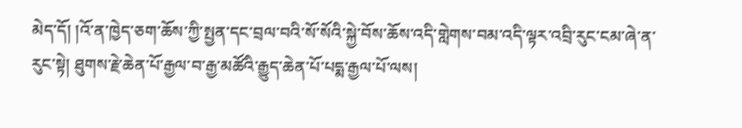མེད་དོ། །འོ་ན་ཁྱེད་ཅག་ཆོས་ཀྱི་སྤྱན་དང་བྲལ་བའི་སོ་སོའི་སྐྱེ་བོས་ཆོས་འདི་གླེགས་བམ་འདི་ལྟར་འབྲི་རུང་ངམ་ཞེ་ན་རུང་སྟེ། ཐུགས་རྗེ་ཆེན་པོ་རྒྱལ་བ་རྒྱ་མཚོའི་རྒྱུད་ཆེན་པོ་པདྨ་རྒྱལ་པོ་ལས།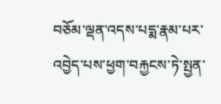བཅོམ་ལྡན་འདས་པདྨ་རྣམ་པར་འབྱེད་པས་ཕྱག་བརྐྱངས་ཏེ་སྤྱན་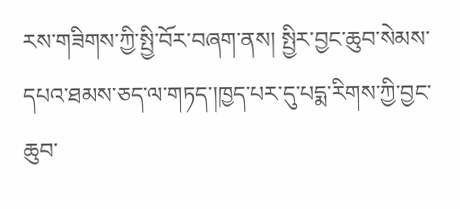རས་གཟིགས་ཀྱི་སྤྱི་བོར་བཞག་ནས། སྤྱིར་བྱང་ཆུབ་སེམས་དཔའ་ཐམས་ཅད་ལ་གཏད་།ཁྱད་པར་དུ་པདྨ་རིགས་ཀྱི་བྱང་ཆུབ་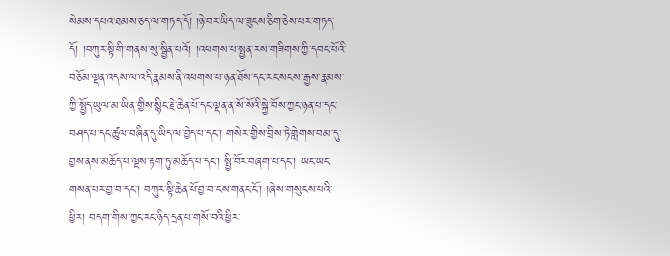སེམས་དཔའ་ཐམས་ཅད་ལ་གཏད་དོ། །ཉེ་བར་ཡིད་ལ་ཟུངས་ཅིག་ཅེས་པར་གཏད་དོ། །བཀུར་སྟི་གི་གནས་སུ་སྦྱིན་པའོ། །འཕགས་པ་སྤྱན་རས་གཟིགས་ཀྱི་དབང་པོའི་བཅོམ་ལྡན་འདས་ལ་འདི་རྣམས་ནི་འཕགས་པ་ཉན་ཐོས་དང་རང་སངས་རྒྱས་རྣམས་ཀྱི་སྤྱོད་ཡུལ་མ་ཡིན་གྱིས་སྙིང་རྗེ་ཆེན་པོ་དང་ལྡན་ན་སོ་སོའི་སྐྱེ་བོས་ཀྱང་ཉན་པ་དང་བཤད་པ་དང་ཚུལ་བཞིན་དུ་ཡིད་ལ་བྱེད་པ་དང་། གསེར་གྱིས་བྲིས་ཏེ་གླེགས་བམ་དུ་བྱས་ནས་མཆོད་པ་ལྔས་རྟག་ཏུ་མཆོད་པ་དང་། སྤྱི་བོར་བཞག་པ་དང་། ཡང་ཡང་གསན་པར་བྱ་བ་དང་། བཀུར་སྟི་ཆེན་པོ་བྱ་བ་ངས་གནང་ངོ་། །ཞེས་གསུངས་པའི་ཕྱིར། བདག་གིས་ཀྱང་རང་ཉིད་དྲན་པ་གསོ་བའི་ཕྱིར་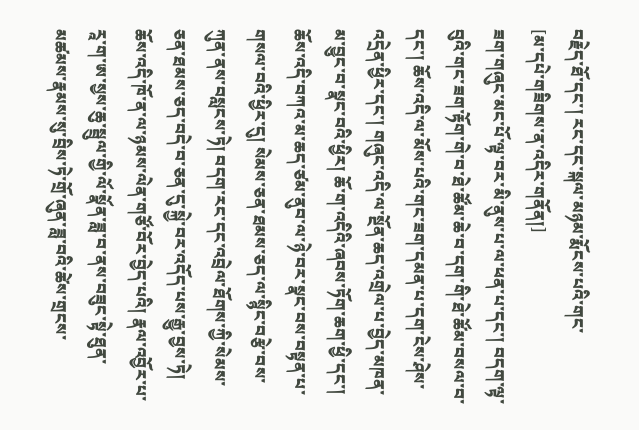བརྗེད་ཐོ་དང་། རང་དང་སྐལ་མཉམ་རྨོངས་པའི་གང་
[མ་དཔེ་གཟིགས་ན་འདིར་གནོན།]
ཟག་གཞུང་མང་པོ་ལྟ་བར་མི་ནུས་པ་ལ་ཕན་པ་དང་། བདག་ལྟ་བུའི་གང་ཟག་རྟོག་གེ་བ་ཐེ་ཚོམ་ཆེ་བ་དག་གི་ཐེ་ཚོམ་བསལ་བ་དང་། ཆོས་འདི་ལ་མོས་པའི་གང་ཟག་དམན་པ་དག་ངེས་ཤེས་འདྲེན་ཕྱིར་དང་། གཞུང་འདི་ལ་སྔོན་ཆད་འགྲེལ་པ་བྱེད་མཁན་མ་བྱུང་བ་སྣང་བའི་ཕྱིར། ཆོ་ག་འདིའི་ཞབས་ཏོག་ཆག་ཕྱི་དང་། ཆོས་འདི་བཀའ་མ་ཆད་ཙམ་ནུབ་ལ་ཉེ་བར་སྣང་བས་བསྟན་པ་གསལ་བའི་ཕྱིར་དུ། སེམས་ཅན་ཐམས་ཅད་ལ་སྙིང་བརྩེ་བས་ཀུན་ནས་བསླངས་ཏེ། བདག་རང་དང་འབྲེལ་ཐོགས་ཀྱི་སེམས་ཅན་ཐམས་ཅད་བདེ་བ་ཅན་དུ་སྐྱེ་བར་འདོད་པས་རྒྱུ་བྱས་ཏེ། ཆོས་འདི་ཁོ་ན་ལ་ཉམས་ལེན་གཙོ་བོར་བྱེད་པའི། རྣལ་འབྱོར་པ་རཱ་ག་ཨ་སྱས་ཆུ་སྦྲུལ་གྱི་ལོ་སྣོན་ཟླ་བ་ནས་བཟུང་སྟེ་ཐུན་མཚམས་རྣམས་སུ་བྲིས་ཏེ་གྲོ་ཞུན་ཟླ་བའི་ཚེས་གྲངས་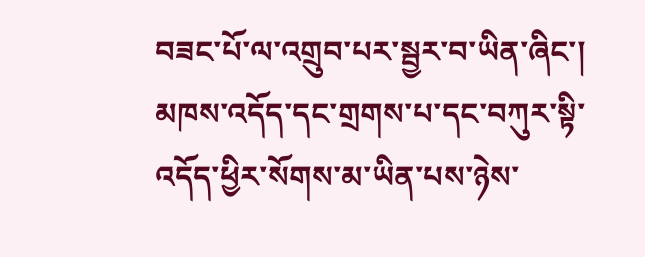བཟང་པོ་ལ་འགྲུབ་པར་སྦྱར་བ་ཡིན་ཞིང་། མཁས་འདོད་དང་གྲགས་པ་དང་བཀུར་སྟི་འདོད་ཕྱིར་སོགས་མ་ཡིན་པས་ཉེས་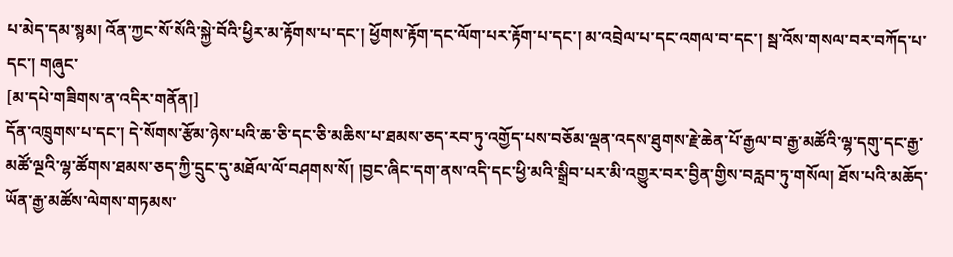པ་མེད་དམ་སྙམ། འོན་ཀྱང་སོ་སོའི་སྐྱེ་བོའི་ཕྱིར་མ་རྟོགས་པ་དང་། ཕྱོགས་རྟོག་དང་ལོག་པར་རྟོག་པ་དང་། མ་འབྲེལ་པ་དང་འགལ་བ་དང་། སྦ་འོས་གསལ་བར་བཀོད་པ་དང་། གཞུང་
[མ་དཔེ་གཟིགས་ན་འདིར་གནོན།]
དོན་འཁྲུགས་པ་དང་། དེ་སོགས་རྩོམ་ཉེས་པའི་ཆ་ཅི་དང་ཅི་མཆིས་པ་ཐམས་ཅད་རབ་ཏུ་འགྱོད་པས་བཅོམ་ལྡན་འདས་ཐུགས་རྗེ་ཆེན་པོ་རྒྱལ་བ་རྒྱ་མཚོའི་ལྷ་དགུ་དང་རྒྱ་མཚོ་ལྔའི་ལྷ་ཚོགས་ཐམས་ཅད་ཀྱི་དྲུང་དུ་མཐོལ་ལོ་བཤགས་སོ། །བྱང་ཞིང་དག་ནས་འདི་དང་ཕྱི་མའི་སྒྲིབ་པར་མི་འགྱུར་བར་བྱིན་གྱིས་བརླབ་ཏུ་གསོལ། ཐོས་པའི་མཆོད་ཡོན་རྒྱ་མཚོས་ལེགས་གཏམས་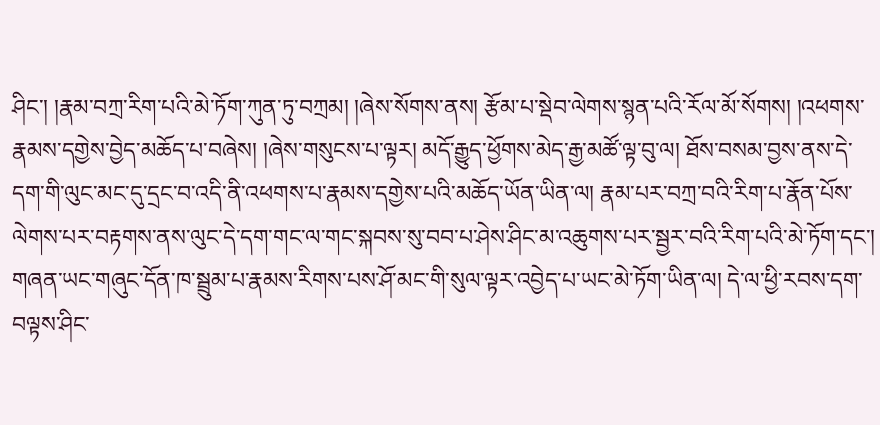ཤིང་། །རྣམ་བཀྲ་རིག་པའི་མེ་ཏོག་ཀུན་ཏུ་བཀྲམ། །ཞེས་སོགས་ནས། རྩོམ་པ་སྡེབ་ལེགས་སྙན་པའི་རོལ་མོ་སོགས། །འཕགས་རྣམས་དགྱེས་བྱེད་མཆོད་པ་བཞེས། །ཞེས་གསུངས་པ་ལྟར། མདོ་རྒྱུད་ཕྱོགས་མེད་རྒྱ་མཚོ་ལྟ་བུ་ལ། ཐོས་བསམ་བྱས་ནས་དེ་དག་གི་ལུང་མང་དུ་དྲང་བ་འདི་ནི་འཕགས་པ་རྣམས་དགྱེས་པའི་མཆོད་ཡོན་ཡིན་ལ། རྣམ་པར་བཀྲ་བའི་རིག་པ་རྣོན་པོས་ལེགས་པར་བརྟགས་ནས་ལུང་དེ་དག་གང་ལ་གང་སྐབས་སུ་བབ་པ་ཤེས་ཤིང་མ་འཆུགས་པར་སྦྱར་བའི་རིག་པའི་མེ་ཏོག་དང་། གཞན་ཡང་གཞུང་དོན་ཁ་སྦྲུམ་པ་རྣམས་རིགས་པས་ཤོ་མང་གི་སུལ་ལྟར་འབྱེད་པ་ཡང་མེ་ཏོག་ཡིན་ལ། དེ་ལ་ཕྱི་རབས་དག་བལྟས་ཤིང་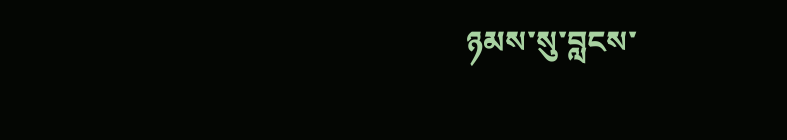ཉམས་སུ་བླངས་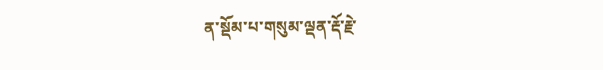ན་སྡོམ་པ་གསུམ་ལྡན་རྡོ་རྗེ་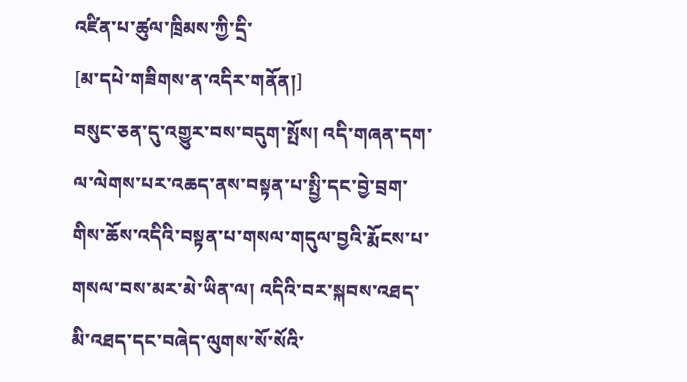འཛིན་པ་ཚུལ་ཁྲིམས་ཀྱི་དྲི་
[མ་དཔེ་གཟིགས་ན་འདིར་གནོན།]
བསུང་ཅན་དུ་འགྱུར་བས་བདུག་སྤོས། འདི་གཞན་དག་ལ་ལེགས་པར་འཆད་ནས་བསྟན་པ་སྤྱི་དང་བྱེ་བྲག་གིས་ཆོས་འདིའི་བསྟན་པ་གསལ་གདུལ་བྱའི་རྨོངས་པ་གསལ་བས་མར་མེ་ཡིན་ལ། འདིའི་བར་སྐབས་འཐད་མི་འཐད་དང་བཞེད་ལུགས་སོ་སོའི་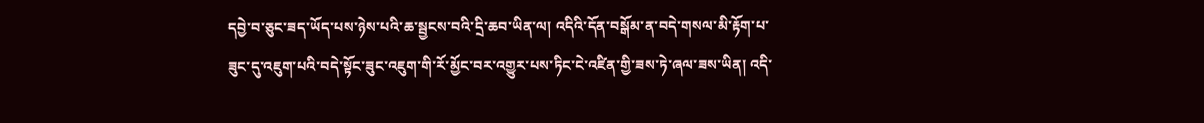དབྱེ་བ་ཅུང་ཟད་ཡོད་པས་ཉེས་པའི་ཆ་སྦྱངས་བའི་དྲི་ཆབ་ཡིན་ལ། འདིའི་དོན་བསྒོམ་ན་བདེ་གསལ་མི་རྟོག་པ་ཟུང་དུ་འཇུག་པའི་བདེ་སྟོང་ཟུང་འཇུག་གི་རོ་མྱོང་བར་འགྱུར་པས་ཏིང་ངེ་འཛིན་གྱི་ཟས་ཏེ་ཞལ་ཟས་ཡིན། འདི་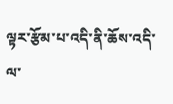ལྟར་རྩོམ་པ་འདི་ནི་ཆོས་འདི་ལ་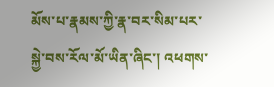མོས་པ་རྣམས་ཀྱི་རྣ་བར་སིམ་པར་སྐྱེ་བས་རོལ་མོ་ཡིན་ཞིང་། འཕགས་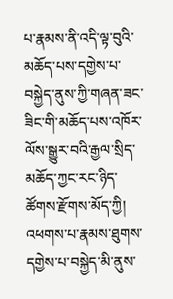པ་རྣམས་ནི་འདི་ལྟ་བུའི་མཆོད་པས་དགྱེས་པ་བསྐྱེད་ནུས་ཀྱི་གཞན་ཟང་ཟིང་གི་མཆོད་པས་འཁོར་ལོས་སྒྱུར་བའི་རྒྱལ་སྲིད་མཆོད་ཀྱང་རང་ཉིད་ཚོགས་རྫོགས་མོད་ཀྱི། འཕགས་པ་རྣམས་ཐུགས་དགྱེས་པ་བསྐྱེད་མི་ནུས་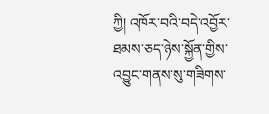ཀྱི། འཁོར་བའི་བདེ་འབྱོར་ཐམས་ཅད་ཉེས་སྐྱོན་གྱིས་འབྱུང་གནས་སུ་གཟིགས་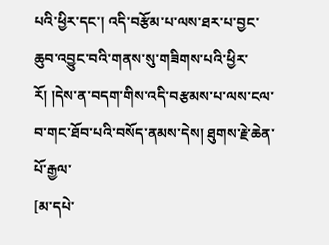པའི་ཕྱིར་དང་། འདི་བརྩོམ་པ་ལས་ཐར་པ་བྱང་ཆུབ་འབྱུང་བའི་གནས་སུ་གཟིགས་པའི་ཕྱིར་རོ། །དེས་ན་བདག་གིས་འདི་བརྩམས་པ་ལས་ངལ་བ་གང་ཐོབ་པའི་བསོད་ནམས་དེས། ཐུགས་རྗེ་ཆེན་པོ་རྒྱལ་
[མ་དཔེ་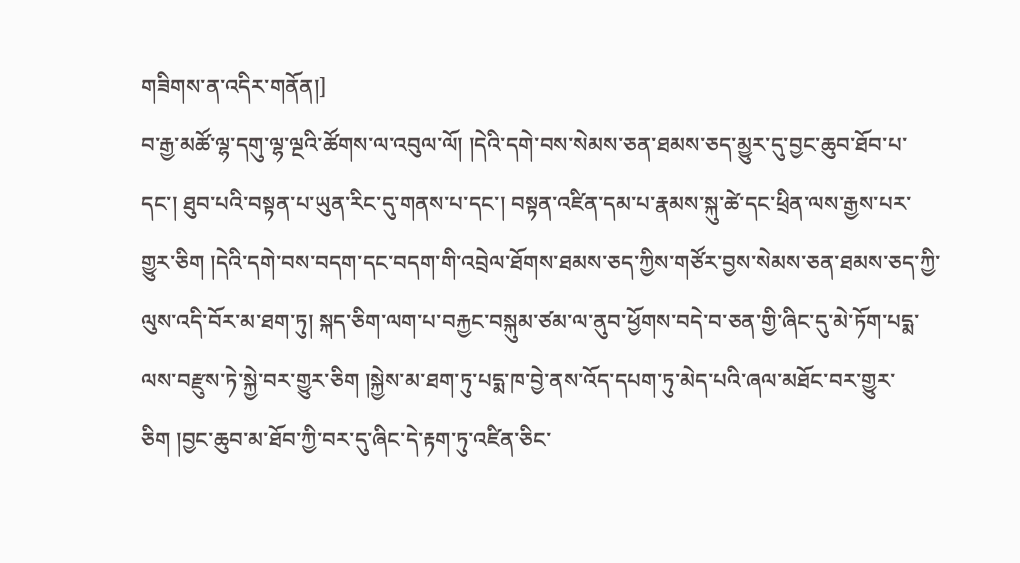གཟིགས་ན་འདིར་གནོན།]
བ་རྒྱ་མཚོ་ལྷ་དགུ་ལྷ་ལྔའི་ཚོགས་ལ་འབུལ་ལོ། །དེའི་དགེ་བས་སེམས་ཅན་ཐམས་ཅད་མྱུར་དུ་བྱང་ཆུབ་ཐོབ་པ་དང་། ཐུབ་པའི་བསྟན་པ་ཡུན་རིང་དུ་གནས་པ་དང་། བསྟན་འཛིན་དམ་པ་རྣམས་སྐུ་ཚེ་དང་ཕྲིན་ལས་རྒྱས་པར་གྱུར་ཅིག །དེའི་དགེ་བས་བདག་དང་བདག་གི་འབྲེལ་ཐོགས་ཐམས་ཅད་ཀྱིས་གཙོར་བྱས་སེམས་ཅན་ཐམས་ཅད་ཀྱི་ལུས་འདི་བོར་མ་ཐག་ཏུ། སྐད་ཅིག་ལག་པ་བརྐྱང་བསྐུམ་ཙམ་ལ་ནུབ་ཕྱོགས་བདེ་བ་ཅན་གྱི་ཞིང་དུ་མེ་ཏོག་པདྨ་ལས་བརྫུས་ཏེ་སྐྱེ་བར་གྱུར་ཅིག །སྐྱེས་མ་ཐག་ཏུ་པདྨ་ཁ་བྱེ་ནས་འོད་དཔག་ཏུ་མེད་པའི་ཞལ་མཐོང་བར་གྱུར་ཅིག །བྱང་ཆུབ་མ་ཐོབ་ཀྱི་བར་དུ་ཞིང་དེ་རྟག་ཏུ་འཛིན་ཅིང་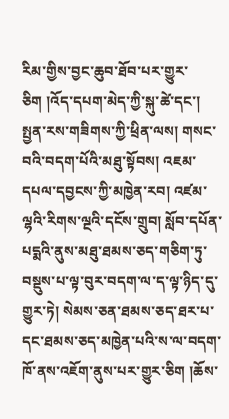རིམ་གྱིས་བྱང་ཆུབ་ཐོབ་པར་གྱུར་ཅིག །འོད་དཔག་མེད་ཀྱི་སྐུ་ཚེ་དང་། སྤྱན་རས་གཟིགས་ཀྱི་ཕྲིན་ལས། གསང་བའི་བདག་པོའི་མཐུ་སྟོབས། འཇམ་དཔལ་དབྱངས་ཀྱི་མཁྱེན་རབ། འཛམ་ལྷའི་རིགས་ལྔའི་དངོས་གྲུབ། སློབ་དཔོན་པདྨའི་ནུས་མཐུ་ཐམས་ཅད་གཅིག་ཏུ་བསྡུས་པ་ལྟ་བུར་བདག་ལ་ད་ལྟ་ཉིད་དུ་གྱུར་ཏེ། སེམས་ཅན་ཐམས་ཅད་ཐར་པ་དང་ཐམས་ཅད་མཁྱེན་པའི་ས་ལ་བདག་ཁོ་ནས་འཇོག་ནུས་པར་གྱུར་ཅིག །ཆོས་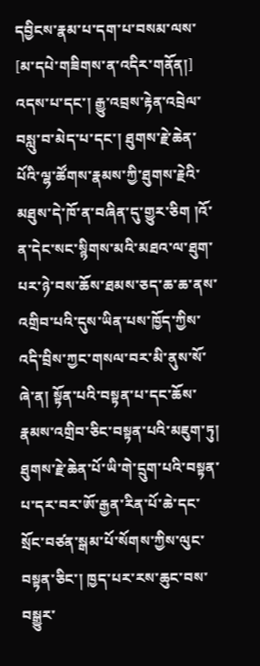དབྱིངས་རྣམ་པ་དག་པ་བསམ་ལས་
[མ་དཔེ་གཟིགས་ན་འདིར་གནོན།]
འདས་པ་དང་། རྒྱུ་འབྲས་རྟེན་འབྲེལ་བསླུ་བ་མེད་པ་དང་། ཐུགས་རྗེ་ཆེན་པོའི་ལྷ་ཚོགས་རྣམས་ཀྱི་ཐུགས་རྗེའི་མཐུས་དེ་ཁོ་ན་བཞིན་དུ་གྱུར་ཅིག །འོ་ན་དེང་སང་སྙིགས་མའི་མཐའ་ལ་ཐུག་པར་ཉེ་བས་ཆོས་ཐམས་ཅད་ཆ་ཆ་ནས་འགྲིབ་པའི་དུས་ཡིན་པས་ཁྱོད་ཀྱིས་འདི་བྲིས་ཀྱང་གསལ་བར་མི་ནུས་སོ་ཞེ་ན། སྟོན་པའི་བསྟན་པ་དང་ཆོས་རྣམས་འགྲིབ་ཅིང་བསྟན་པའི་མཇུག་ཏུ། ཐུགས་རྗེ་ཆེན་པོ་ཡི་གེ་དྲུག་པའི་བསྟན་པ་དར་བར་ཨོ་རྒྱན་རིན་པོ་ཆེ་དང་སྲོང་བཙན་སྒམ་པོ་སོགས་ཀྱིས་ལུང་བསྟན་ཅིང་། ཁྱད་པར་རས་ཆུང་བས་བསྒྱུར་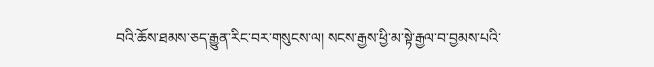བའི་ཆོས་ཐམས་ཅད་རྒྱུན་རིང་བར་གསུངས་ལ། སངས་རྒྱས་ཕྱི་མ་སྟེ་རྒྱལ་བ་བྱམས་པའི་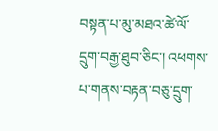བསྟན་པ་མུ་མཐའ་ཚེ་ལོ་དྲུག་བརྒྱ་ཐུབ་ཅིང་། འཕགས་པ་གནས་བརྟན་བཅུ་དྲུག་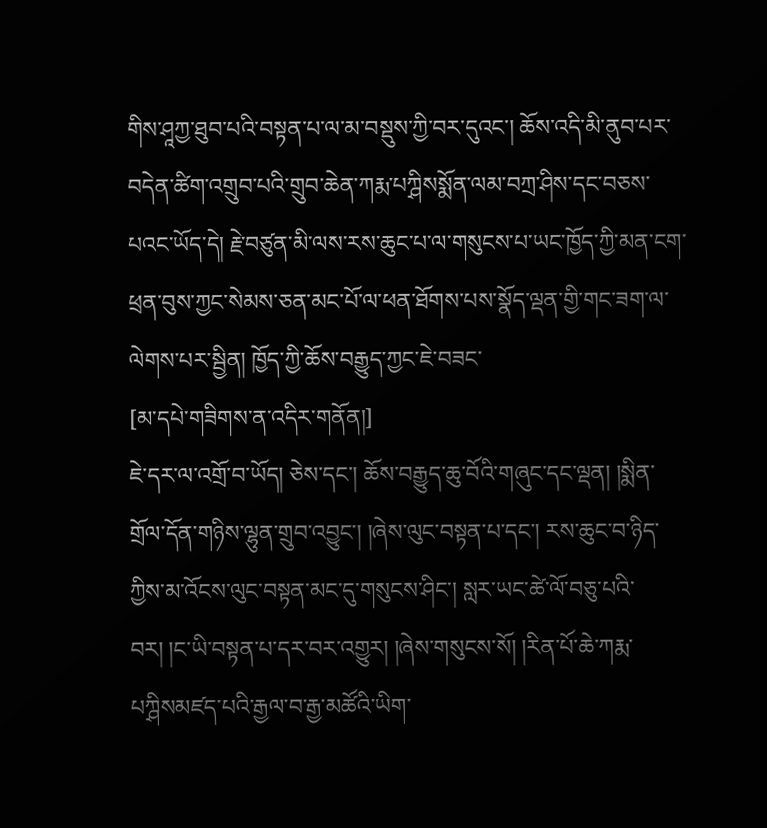གིས་ཤཱཀྱ་ཐུབ་པའི་བསྟན་པ་ལ་མ་བསྡུས་ཀྱི་བར་དུའང་། ཆོས་འདི་མི་ནུབ་པར་བདེན་ཚིག་འགྲུབ་པའི་གྲུབ་ཆེན་ཀརྨ་པཀྴིསསྨོན་ལམ་བཀྲ་ཤིས་དང་བཅས་པའང་ཡོད་དེ། རྗེ་བཙུན་མི་ལས་རས་ཆུང་པ་ལ་གསུངས་པ་ཡང་ཁྱོད་ཀྱི་མན་ངག་ཕྲན་བུས་ཀྱང་སེམས་ཅན་མང་པོ་ལ་ཕན་ཐོགས་པས་སྣོད་ལྡན་གྱི་གང་ཟག་ལ་ལེགས་པར་སྦྱིན། ཁྱོད་ཀྱི་ཆོས་བརྒྱུད་ཀྱང་ཇེ་བཟང་
[མ་དཔེ་གཟིགས་ན་འདིར་གནོན།]
ཇེ་དར་ལ་འགྲོ་བ་ཡོད། ཅེས་དང་། ཆོས་བརྒྱུད་ཆུ་བོའི་གཞུང་དང་ལྡན། །སྨིན་གྲོལ་དོན་གཉིས་ལྷུན་གྲུབ་འབྱུང་། །ཞེས་ལུང་བསྟན་པ་དང་། རས་ཆུང་བ་ཉིད་ཀྱིས་མ་འོངས་ལུང་བསྟན་མང་དུ་གསུངས་ཤིང་། སླར་ཡང་ཚེ་ལོ་བཅུ་པའི་བར། །ང་ཡི་བསྟན་པ་དར་བར་འགྱུར། །ཞེས་གསུངས་སོ། །རིན་པོ་ཆེ་ཀརྨ་པཀྴིསམཛད་པའི་རྒྱལ་བ་རྒྱ་མཚོའི་ཡིག་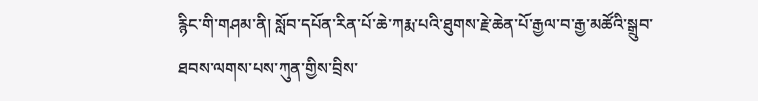རྙིང་གི་གཤམ་ནི། སློབ་དཔོན་རིན་པོ་ཆེ་ཀརྨ་པའི་ཐུགས་རྗེ་ཆེན་པོ་རྒྱལ་བ་རྒྱ་མཚོའི་སྒྲུབ་ཐབས་ལགས་པས་ཀུན་གྱིས་བྲིས་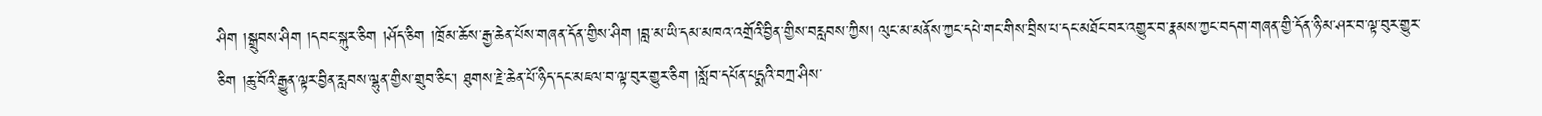ཤིག །སྒྲུབས་ཤིག །དབང་སྐུར་ཅིག །ཤོད་ཅིག །ཁྲོམ་ཆོས་རྒྱ་ཆེན་པོས་གཞན་དོན་གྱིས་ཤིག །བླ་མ་ཡི་དམ་མཁའ་འགྲོའི་བྱིན་གྱིས་བརླབས་ཀྱིས། ལུང་མ་མནོས་ཀྱང་དཔེ་གང་གིས་བྲིས་པ་དང་མཐོང་བར་འགྱུར་བ་རྣམས་ཀྱང་བདག་གཞན་གྱི་དོན་ཉི་མ་ཤར་བ་ལྟ་བུར་གྱུར་ཅིག །ཆུ་བོའི་རྒྱུན་ལྟར་བྱིན་རླབས་ལྷུན་གྱིས་གྲུབ་ཅིང་། ཐུགས་རྗེ་ཆེན་པོ་ཉིད་དང་མཇལ་བ་ལྟ་བུར་གྱུར་ཅིག །སློབ་དཔོན་པདྨའི་བཀྲ་ཤིས་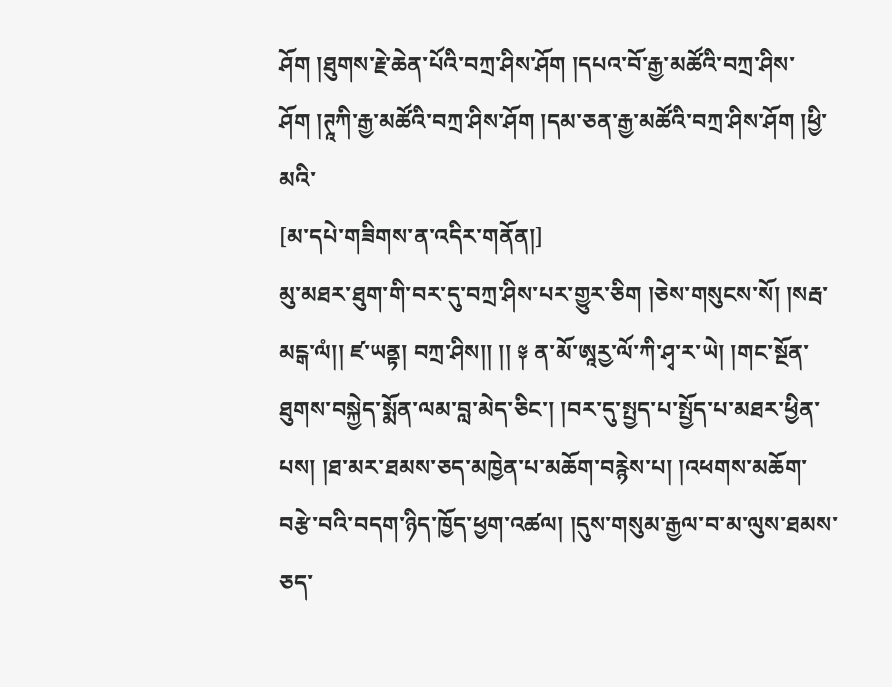ཤོག །ཐུགས་རྗེ་ཆེན་པོའི་བཀྲ་ཤིས་ཤོག །དཔའ་བོ་རྒྱ་མཚོའི་བཀྲ་ཤིས་ཤོག །ཊཱཀི་རྒྱ་མཚོའི་བཀྲ་ཤིས་ཤོག །དམ་ཅན་རྒྱ་མཚོའི་བཀྲ་ཤིས་ཤོག །ཕྱི་མའི་
[མ་དཔེ་གཟིགས་ན་འདིར་གནོན།]
མུ་མཐར་ཐུག་གི་བར་དུ་བཀྲ་ཤིས་པར་གྱུར་ཅིག །ཅེས་གསུངས་སོ། །སརྦ་མངྒ་ལཾ།། ཛ་ཡནྟ། བཀྲ་ཤིས།། །། ༈ ན་མོ་ཨཱརྱ་ལོ་ཀི་ཤྭ་ར་ཡེ། །གང་སྔོན་ཐུགས་བསྐྱེད་སྨོན་ལམ་བླ་མེད་ཅིང་། །བར་དུ་སྤྱད་པ་སྤྱོད་པ་མཐར་ཕྱིན་པས། །ཐ་མར་ཐམས་ཅད་མཁྱེན་པ་མཆོག་བརྙེས་པ། །འཕགས་མཆོག་བརྩེ་བའི་བདག་ཉིད་ཁྱོད་ཕྱག་འཚལ། །དུས་གསུམ་རྒྱལ་བ་མ་ལུས་ཐམས་ཅད་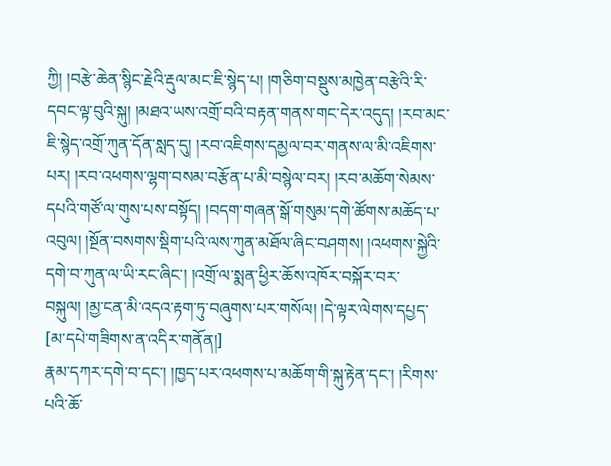ཀྱི། །བརྩེ་ཆེན་སྙིང་རྗེའི་རྡུལ་མང་ཇི་སྙེད་པ། །གཅིག་བསྡུས་མཁྱེན་བརྩེའི་རི་དབང་ལྟ་བུའི་སྐུ། །མཐའ་ཡས་འགྲོ་བའི་བརྟན་གནས་གང་དེར་འདུད། །རབ་མང་ཇི་སྙེད་འགྲོ་ཀུན་དོན་སླད་དུ། །རབ་འཇིགས་དམྱལ་བར་གནས་ལ་མི་འཇིགས་པར། །རབ་འཕགས་ལྷག་བསམ་བརྩོན་པ་མི་བསྙེལ་བར། །རབ་མཆོག་སེམས་དཔའི་གཙོ་ལ་གུས་པས་བསྟོད། །བདག་གཞན་སྒོ་གསུམ་དགེ་ཚོགས་མཆོད་པ་འབུལ། །སྔོན་བསགས་སྡིག་པའི་ལས་ཀུན་མཐོལ་ཞིང་བཤགས། །འཕགས་སྐྱེའི་དགེ་བ་ཀུན་ལ་ཡི་རང་ཞིང་། །འགྲོ་ལ་སྨན་ཕྱིར་ཆོས་འཁོར་བསྐོར་བར་བསྐུལ། །མྱ་ངན་མི་འདའ་རྟག་ཏུ་བཞུགས་པར་གསོལ། །དེ་ལྟར་ལེགས་དཔྱད་
[མ་དཔེ་གཟིགས་ན་འདིར་གནོན།]
རྣམ་དཀར་དགེ་བ་དང་། །ཁྱད་པར་འཕགས་པ་མཆོག་གི་སྐུ་རྟེན་དང་། །རིགས་པའི་ཆོ་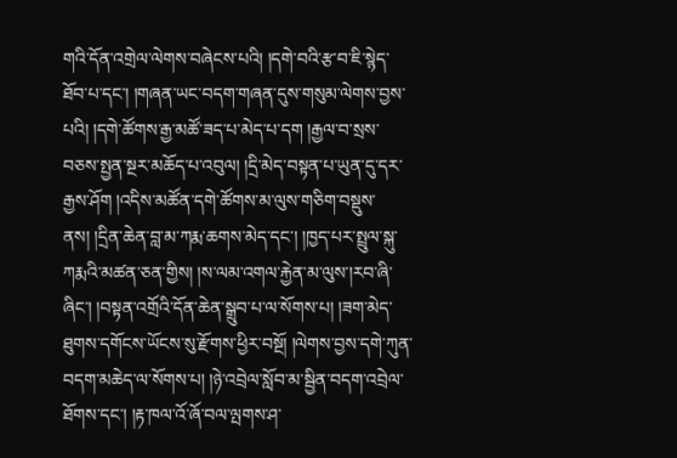གའི་དོན་འགྲེལ་ལེགས་བཞེངས་པའི། །དགེ་བའི་རྩ་བ་ཇི་སྙེད་ཐོབ་པ་དང་། །གཞན་ཡང་བདག་གཞན་དུས་གསུམ་ལེགས་བྱས་པའི། །དགེ་ཚོགས་རྒྱ་མཚོ་ཟད་པ་མེད་པ་དག །རྒྱལ་བ་སྲས་བཅས་སྤྱན་སྔར་མཆོད་པ་འབུལ། །དྲི་མེད་བསྟན་པ་ཡུན་དུ་དར་རྒྱས་ཤོག །འདིས་མཚོན་དགེ་ཚོགས་མ་ལུས་གཅིག་བསྡུས་ནས། །དྲིན་ཆེན་བླ་མ་ཀརྨ་ཆགས་མེད་དང་། །ཁྱད་པར་སྤྲུལ་སྐུ་ཀརྨའི་མཚན་ཅན་གྱིས། །ས་ལམ་འགལ་རྐྱེན་མ་ལུས་།རབ་ཞི་ཞིང་། །བསྟན་འགྲོའི་དོན་ཆེན་སྒྲུབ་པ་ལ་སོགས་པ། །ཟག་མེད་ཐུགས་དགོངས་ཡོངས་སུ་རྫོགས་ཕྱིར་བསྔོ། །ལེགས་བྱས་དགེ་ཀུན་བདག་མཆེད་ལ་སོགས་པ། །ཉེ་འབྲེལ་སློབ་མ་སྦྱིན་བདག་འབྲེལ་ཐོགས་དང་། །རྟ་ཁལ་འོ་ཞོ་བལ་ལྤགས་ཤ་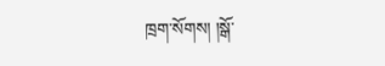ཁྲག་སོགས། །སྒོ་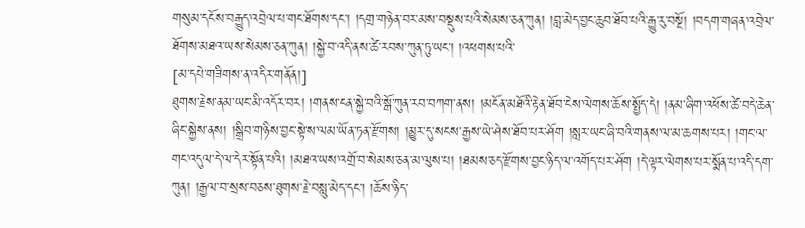གསུམ་དངོས་བརྒྱུད་འབྲེལ་པ་གང་ཐོགས་དང་། །དགྲ་གཉེན་བར་མས་བསྡུས་པའི་སེམས་ཅན་ཀུན། །བླ་མེད་བྱང་ཆུབ་ཐོབ་པའི་རྒྱུ་རུ་བསྔོ། །བདག་གཞན་འབྲེལ་ཐོགས་མཐའ་ཡས་སེམས་ཅན་ཀུན། །སྐྱེ་བ་འདི་ནས་ཚེ་རབས་ཀུན་ཏུ་ཡང་། །འཕགས་པའི་
[མ་དཔེ་གཟིགས་ན་འདིར་གནོན།]
ཐུགས་རྗེས་ནམ་ཡང་མི་འདོར་བར། །གནས་ངན་སྐྱེ་བའི་སྒོ་ཀུན་རབ་བཀག་ནས། །མངོན་མཐོའི་རྟེན་ཐོབ་ངེས་ལེགས་ཆོས་སྤྱོད་དེ། །ནམ་ཞིག་འཕོས་ཚེ་བདེ་ཆེན་ཞིང་སྐྱེས་ནས། །སྒྲིབ་གཉིས་བྱང་སྟེ་ས་ལམ་ཡོན་ཏན་རྫོགས། །མྱུར་དུ་སངས་རྒྱས་ཡེ་ཤེས་ཐོབ་པར་ཤོག །སླར་ཡང་ཞི་བའི་གནས་ལ་མ་ཆགས་པར། །གང་ལ་གང་འདུལ་དེ་ལ་དེར་སྟོན་པའི། །མཐའ་ཡས་འགྲོ་བ་སེམས་ཅན་མ་ལུས་པ། །ཐམས་ཅད་རྫོགས་བྱང་ཉིད་ལ་འགོད་པར་ཤོག །དེ་ལྟར་ལེགས་པར་སྨོན་པ་འདི་དག་ཀུན། །རྒྱལ་བ་སྲས་བཅས་ཐུགས་རྗེ་བསླུ་མེད་དང་། །ཆོས་ཉིད་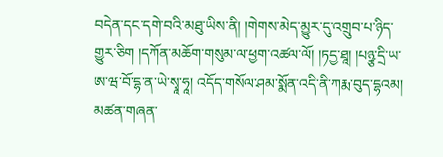བདེན་དང་དགེ་བའི་མཐུ་ཡིས་ནི། །གེགས་མེད་མྱུར་དུ་འགྲུབ་པ་ཉིད་གྱུར་ཅིག །དཀོན་མཆོག་གསུམ་ལ་ཕྱག་འཚལ་ལོ། །ཏདྱ་ཐཱ། །པཉྩ་དྲི་ཡ་ཨ་ཝ་བོ་དྷ་ན་ཡེ་སྭཱ་ཧཱ། འདོད་གསོལ་ཤམ་སྨོན་འདི་ནི་ཀརྨ་བུད་དྷའམ། མཚན་གཞན་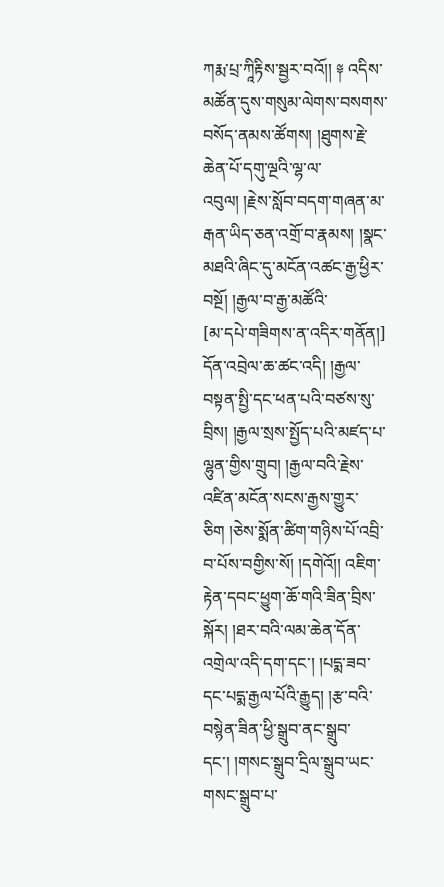ཀརྨ་པྲ་ཀཱིརྟིས་སྦྱར་བའོ།། ༈ འདིས་མཚོན་དུས་གསུམ་ལེགས་བསགས་བསོད་ནམས་ཚོགས། །ཐུགས་རྗེ་ཆེན་པོ་དགུ་ལྔའི་ལྷ་ལ་འབུལ། །རྗེས་སློབ་བདག་གཞན་མ་རྒན་ཡིད་ཅན་འགྲོ་བ་རྣམས། །སྣང་མཐའི་ཞིང་དུ་མངོན་འཚང་རྒྱ་ཕྱིར་བསྔོ། །རྒྱལ་བ་རྒྱ་མཚོའི་
[མ་དཔེ་གཟིགས་ན་འདིར་གནོན།]
དོན་འབྲེལ་ཆ་ཚང་འདི། །རྒྱལ་བསྟན་སྤྱི་དང་ཕན་པའི་བཙས་སུ་བྲིས། །རྒྱལ་སྲས་སྤྱོད་པའི་མཛད་པ་ལྷུན་གྱིས་གྲུབ། །རྒྱལ་བའི་རྗེས་འཛིན་མངོན་སངས་རྒྱས་གྱུར་ཅིག །ཅེས་སྨོན་ཚིག་གཉིས་པོ་འབྲི་བ་པོས་བགྱིས་སོ། །དགེའོ།། འཇིག་རྟེན་དབང་ཕྱུག་ཆོ་གའི་ཟིན་བྲིས་སྐོར། །ཐར་བའི་ལམ་ཆེན་དོན་འགྲེལ་འདི་དག་དང་། །པདྨ་ཟབ་དང་པདྨ་རྒྱལ་པོའི་རྒྱུད། །རྩ་བའི་བསྙེན་ཟིན་ཕྱི་སྒྲུབ་ནང་སྒྲུབ་དང་། །གསང་སྒྲུབ་དྲིལ་སྒྲུབ་ཡང་གསང་སྒྲུབ་པ་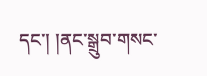དང་། །ནང་སྒྲུབ་གསང་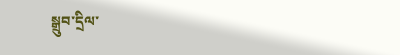སྒྲུབ་དྲིལ་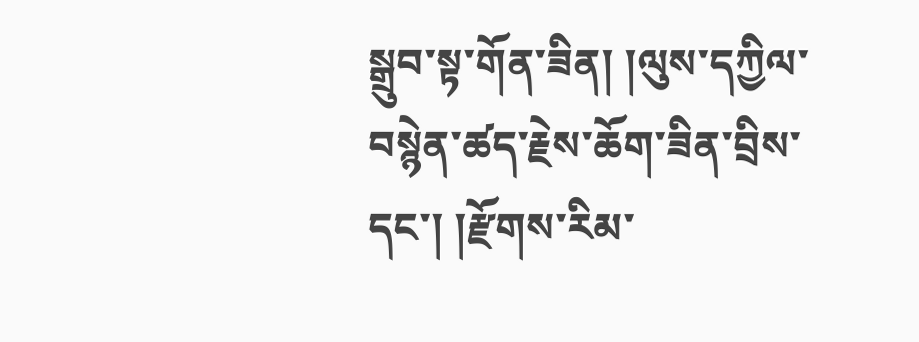སྒྲུབ་སྟ་གོན་ཟིན། །ལུས་དཀྱིལ་བསྙེན་ཚད་རྗེས་ཆོག་ཟིན་བྲིས་དང་། །རྫོགས་རིམ་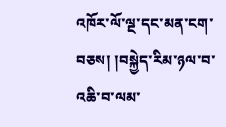འཁོར་ལོ་ལྔ་དང་མན་ངག་བཅས། །བསྐྱེད་རིམ་ཉལ་བ་འཆི་བ་ལམ་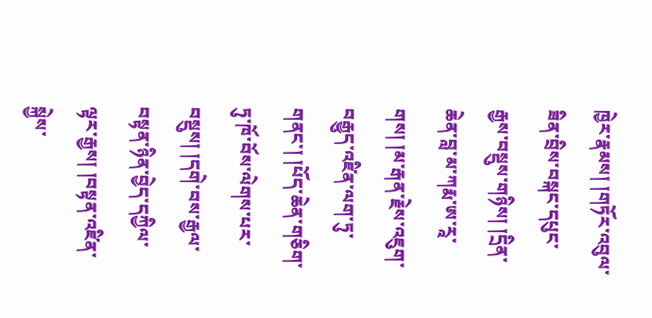ཁྱེར་རྣམས། །གཏོར་འབུལ་ཟིན་བྲིས་བསྐང་དཔུང་རྒྱས་བསྡུས་གཉིས། །དྲིན་ཆེན་བླ་མ་ཀརྨ་ཨ་རཱ་གས། །མ་རྒན་རྗེས་འཇུག་བརྒྱུད་འཛིན་ལག་ཏུ་གནང་། །པོད་ཆེན་གཅིག་ཏུ་ཁོ་བོས་ལེགས་པར་བསྡུས། །དགེ་བས་རྒྱལ་བསྟན་ཉིན་བྱེད་དཀྱིལ་ལྟར་རྒྱས། །བསྟན་འཛིན་སྐྱེས་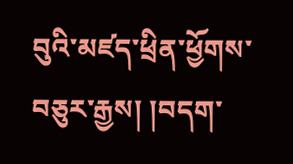བུའི་མཛད་ཕྲིན་ཕྱོགས་བཅུར་རྒྱས། །བདག་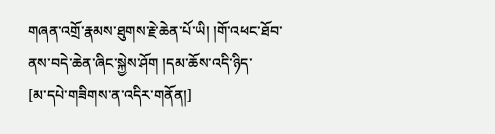གཞན་འགྲོ་རྣམས་ཐུགས་རྗེ་ཆེན་པོ་ཡི། །གོ་འཕང་ཐོབ་ནས་བདེ་ཆེན་ཞིང་སྐྱེས་ཤོག །དམ་ཆོས་འདི་ཉིད་
[མ་དཔེ་གཟིགས་ན་འདིར་གནོན།]